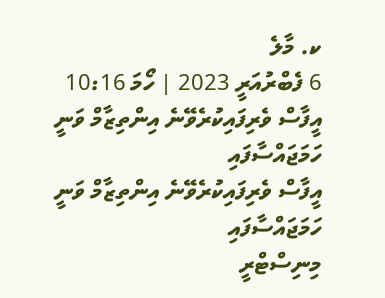ކ. މާލެ
6 ފެބްރުއަރީ 2023 | ހޯމަ 10:16
އީފާސް ވެރިފައިކުރެވޭނެ އިންތިޒާމް ވަނީ ހަމަޖައްސާފައި
އީފާސް ވެރިފައިކުރެވޭނެ އިންތިޒާމް ވަނީ ހަމަޖައްސާފައި
މިނިސްޓްރީ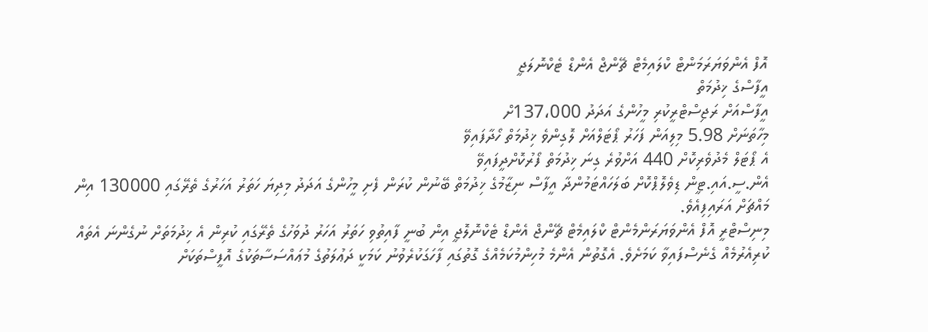އޮފް އެންވަޔަރަމަންޓް ކްލައިމެޓް ޗޭންޖް އެންޑް ޓެކްނޮލަޖީ
އީފާސްގެ ޚިދުމަތް
އީފާސްއަށް ރަޖިސްޓްރީކުރި މީހުންގެ އަދަދު 137،000ށް
މިހާތަނަށް 5.98 މިލިއަން ފަހަރު ޕޯޓަލްއަށް ލޮގިންވެ ޚިދުމަތް ހޯދާފައިވޭ
އެ ޕޯޓަލް މެދުވެރިކޮށް 440 އަށްވުރެ ގިނަ ޚިދުމަތް ފޯރުކޮށްދީފައިވޭ
އެން.ސީ.އައި.ޓީން ޑިވެލޮޕްކޮށް ބަލަހައްޓަމުންދާ އީފާސް ނިޒާމުގެ ޚިދުމަތް ބޭނުން ކުރަން ފެށި މީހުންގެ އަދަދު މިދިޔަ ހަތަރު އަހަރުގެ ތެރޭގައި 130000 އިން މައްޗަށް އަރައިފިއެވެ.
މިނިސްޓްރީ އޮފް އެންވަޔަރަންމެންޓް ކްލައިމެޓް ޗޭންޖް އެންޑް ޓެކްނޮލޮޖީ އިން ބުނީ ފާއިތުވި ހަތަރު އަހަރު ދުވަހުގެ ތެރޭގައި ކުރިން އެ ޚިދުމަތަށް ނުގެންނަ އެތައް ކުރިއެރުމެއް ގެނެސްފައިވާ ކަމަށެވެ. އެގޮތުން އެންމެ މުހިންމުކަމެއްގެ ގޮތުގައި ފާހަގަކުރެވުނު ކަމަކީ ދަޢުލަތުގެ މުޢައްސަސާތަކުގެ އޮފީސްތަކަށް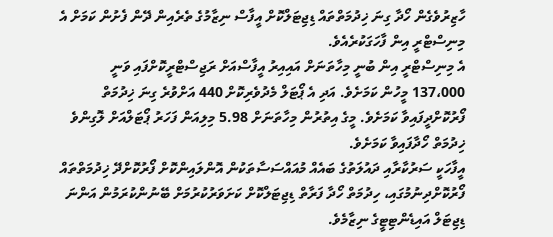ހާޒިރުވެގެން ހޯދާ ގިނަ ޚިދުމަތްތައް ޑިޖިޓަލްކޮށް އީފާސް ނިޒާމުގެ ތެރެއިން ދޭން ފެށުން ކަމަށް އެ މިނިސްޓްރީ އިން ފާހަގަކުރެއެވެ.
އެ މިނިސްޓްރީ އިން ބުނީ މިހާތަނަށް އައިއިރު އީފާސްއަށް ރަޖިސްޓްރީކޮށްފައި ވަނީ 137،000 މީހުން ކަމަށެވެ. އަދި އެ ޕޯޓަލް މެދުވެރިކޮށް 440 އަށްވުރެ ގިނަ ޚިދުމަތް ފޯރުކޮށްދީފައިވާ ކަމަށެވެ. މީގެ އިތުރުން މިހާތަނަށް 5.98 މިލިއަން ފަހަރު ޕޯޓަލްއަށް ލޮގިންވެ ޚިދުމަތް ހޯދާފައިވާ ކަމަށެވެ.
އީފާހަކީ ސަރުކާރާއި ދައުލަތުގެ ބައެއް މުއައްސަސާތަކުން އޮންލައިންކޮށް ފޯރުކޮށްދޭ ޚިދުމަތްތައް ފޯރުކޮށްދިނުމުގައި، ހިދުމަތް ހޯދާ ފަރާތް ޑިޖިޓަލްކޮށް ކަށަވަރުކުރުމަށް ބޭނުންކުރަމުން އަންނަ ޑިޖިޓަލް އައިޑެންޓިޓީގެ ނިޒާމެވެ.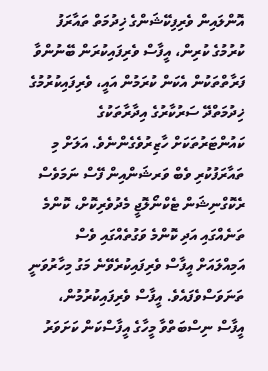އޮންލައިން ވެރިފިކޭޝަންގެ ޚިދުމަތް ތައާރަފު ކުރުމުގެ ކުރިން، އީފާސް ވެރިފައިކުރަން ބޭނުންވާ ފަރާތްތަކުން އެކަން ކުރަމުން އައީ، ވެރިފައިކުރުމުގެ ޚިދުމަތްދޭ ސަރުކާރުގެ އިދާރާތަކުގެ ކައުންޓަރުތަކަށް ހާޒިރުވެގެންނެވެ. އަލަށް މި ތައާރަފުކުރި ވެބް ވަރޝަންއިން ފޭސް ނަމަވެސް ރެކޮގްނިޝަން ޓެކްނޯލޮޖީ މެދުވެރިކޮށް، ކޮންމެ ތަނެއްގައި އަދި ކޮންމެ ވަގުތެއްގައި ވެސް އަމިއްލައަށް އީފާސް ވެރިފައިކުރެވޭނެ މަގު މިހާރުވަނީ ތަނަވަސްވެފައެވެ. އީފާސް ވެރިފައިކުރުމުން، އީފާސް ނިސްބަތްވާ މީހާގެ އީފާސްކަން ކަށަވަރު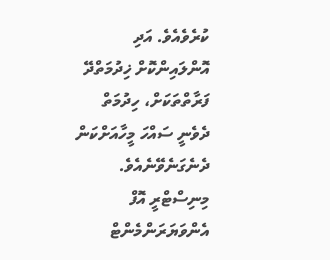ކުރެވެއެވެ. އަދި އޮންލައިންކޮށް ޚިދުމަތްދޭ ފަރާތްތަކަށް، ހިދުމަތް ދެވެނީ ސައްހަ މީހާއަށްކަން ދެނެގަނެވޭނެއެވެ.
މިނިސްޓްރީ އޮފް އެންވަޔަރަންމެންޓް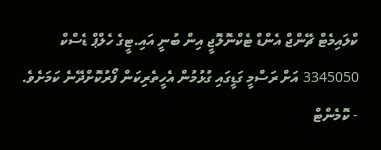ކްލައިމެޓް ޗޭންޖް އެންޑް ޓެކްނޮލޮޖީ އިން ބުނީ އައި.ޓީގެ ހެލްޕް ޑެސްކް 3345050 އަށް ރަސްމީ ގަޑީގައި ގުޅުމުން އެހީތެރިކަން ފޯރުކޮށްދޭނެ ކަމަށެވެ.
- ކޮމެންޓް